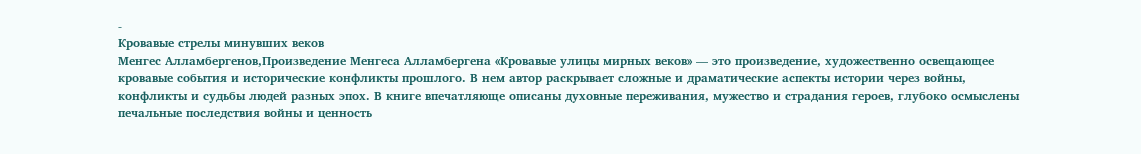-
Кровавые стрелы минувших веков
Менгес Алламбергенов,Произведение Менгеса Алламбергена «Кровавые улицы мирных веков» — это произведение, художественно освещающее кровавые события и исторические конфликты прошлого. В нем автор раскрывает сложные и драматические аспекты истории через войны, конфликты и судьбы людей разных эпох. В книге впечатляюще описаны духовные переживания, мужество и страдания героев, глубоко осмыслены печальные последствия войны и ценность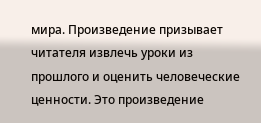мира. Произведение призывает читателя извлечь уроки из прошлого и оценить человеческие ценности. Это произведение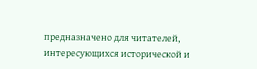предназначено для читателей, интересующихся исторической и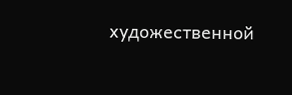художественной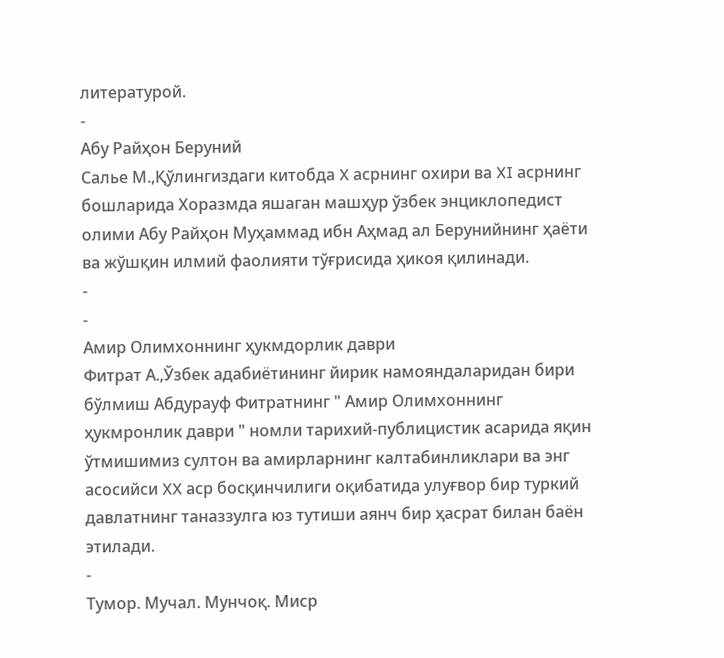литературой.
-
Абу Райҳон Беруний
Салье М.,Қўлингиздаги китобда X асрнинг охири ва XI асрнинг бошларида Хоразмда яшаган машҳур ўзбек энциклопедист олими Абу Райҳон Муҳаммад ибн Аҳмад ал Берунийнинг ҳаёти ва жўшқин илмий фаолияти тўғрисида ҳикоя қилинади.
-
-
Амир Олимхоннинг ҳукмдорлик даври
Фитрат А.,Ўзбек адабиётининг йирик намояндаларидан бири бўлмиш Абдурауф Фитратнинг " Амир Олимхоннинг ҳукмронлик даври " номли тарихий-публицистик асарида яқин ўтмишимиз султон ва амирларнинг калтабинликлари ва энг асосийси XX аср босқинчилиги оқибатида улуғвор бир туркий давлатнинг таназзулга юз тутиши аянч бир ҳасрат билан баён этилади.
-
Тумор. Мучал. Мунчоқ. Миср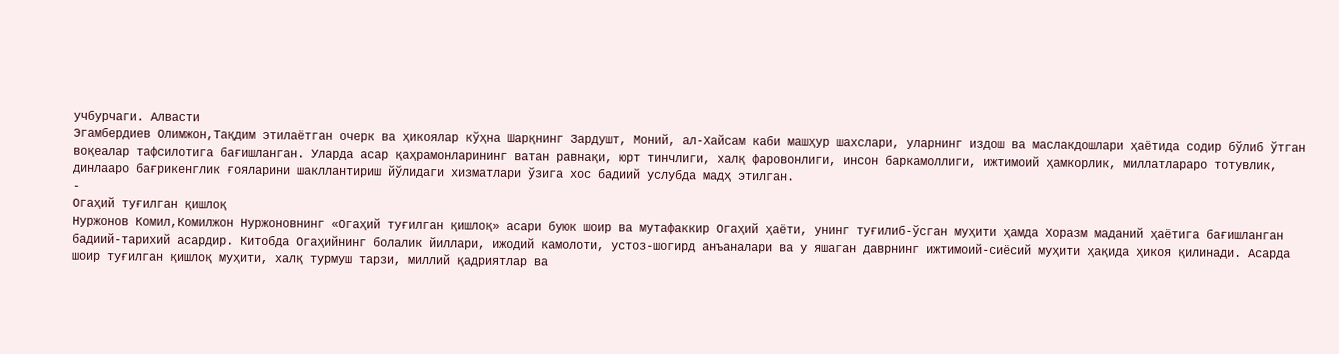учбурчаги. Алвасти
Эгамбердиев Олимжон,Тақдим этилаётган очерк ва ҳикоялар кўҳна Шарқнинг Зардушт, Моний, ал-Хайсам каби машҳур шахслари, уларнинг издош ва маслакдошлари ҳаётида содир бўлиб ўтган воқеалар тафсилотига бағишланган. Уларда асар қаҳрамонларининг ватан равнақи, юрт тинчлиги, халқ фаровонлиги, инсон баркамоллиги, ижтимоий ҳамкорлик, миллатлараро тотувлик, динлааро бағрикенглик ғояларини шакллантириш йўлидаги хизматлари ўзига хос бадиий услубда мадҳ этилган.
-
Огаҳий туғилган қишлоқ
Нуржонов Комил,Комилжон Нуржоновнинг «Огаҳий туғилган қишлоқ» асари буюк шоир ва мутафаккир Огаҳий ҳаёти, унинг туғилиб-ўсган муҳити ҳамда Хоразм маданий ҳаётига бағишланган бадиий-тарихий асардир. Китобда Огаҳийнинг болалик йиллари, ижодий камолоти, устоз-шогирд анъаналари ва у яшаган даврнинг ижтимоий-сиёсий муҳити ҳақида ҳикоя қилинади. Асарда шоир туғилган қишлоқ муҳити, халқ турмуш тарзи, миллий қадриятлар ва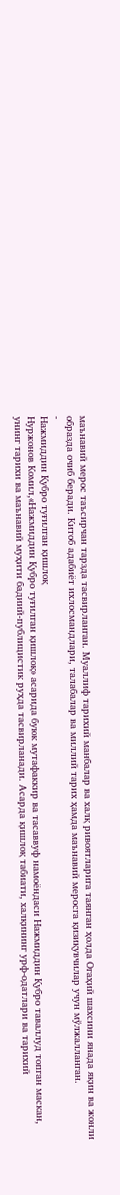маънавий мерос таъсирчан тарзда тасвирланган. Муаллиф тарихий манбалар ва халқ ривоятларига таянган ҳолда Огаҳий шахсини янада яқин ва жонли образда очиб беради. Китоб адабиёт ихлосмандлари, талабалар ва миллий тарих ҳамда маънавий меросга қизиқувчилар учун мўлжалланган.
-
Нажмиддин Қубро туғилган қишлоқ
Нуржонов Комил,«Нажмиддин Қубро туғилган қишлоқ» асарида буюк мутафаккир ва тасаввуф намоёндаси Нажмиддин Қубро таваллуд топган маскан, унинг тарихи ва маънавий муҳити бадиий-публицистик руҳда тасвирланади. Асарда қишлоқ табиати, халқининг урф-одатлари ва тарихий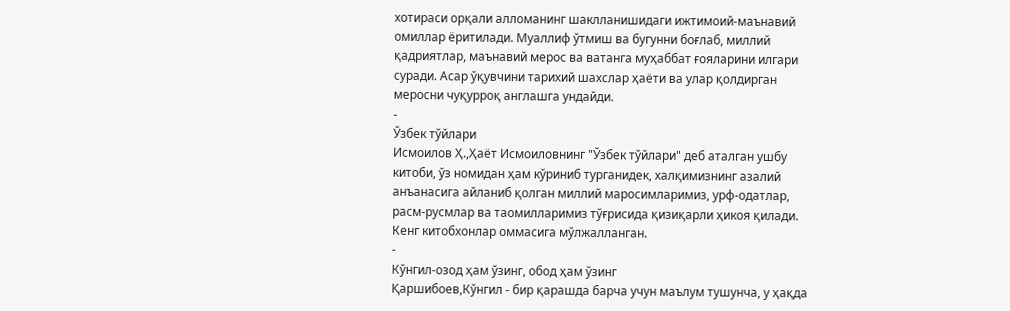хотираси орқали алломанинг шаклланишидаги ижтимоий-маънавий омиллар ёритилади. Муаллиф ўтмиш ва бугунни боғлаб, миллий қадриятлар, маънавий мерос ва ватанга муҳаббат ғояларини илгари суради. Асар ўқувчини тарихий шахслар ҳаёти ва улар қолдирган меросни чуқурроқ англашга ундайди.
-
Ўзбек тўйлари
Исмоилов Ҳ.,Ҳаёт Исмоиловнинг "Ўзбек тўйлари" деб аталган ушбу китоби, ўз номидан ҳам кўриниб турганидек, халқимизнинг азалий анъанасига айланиб қолган миллий маросимларимиз, урф-одатлар, расм-русмлар ва таомилларимиз тўғрисида қизиқарли ҳикоя қилади. Кенг китобхонлар оммасига мўлжалланган.
-
Кўнгил-озод ҳам ўзинг, обод ҳам ўзинг
Қаршибоев,Кўнгил - бир қарашда барча учун маълум тушунча, у ҳақда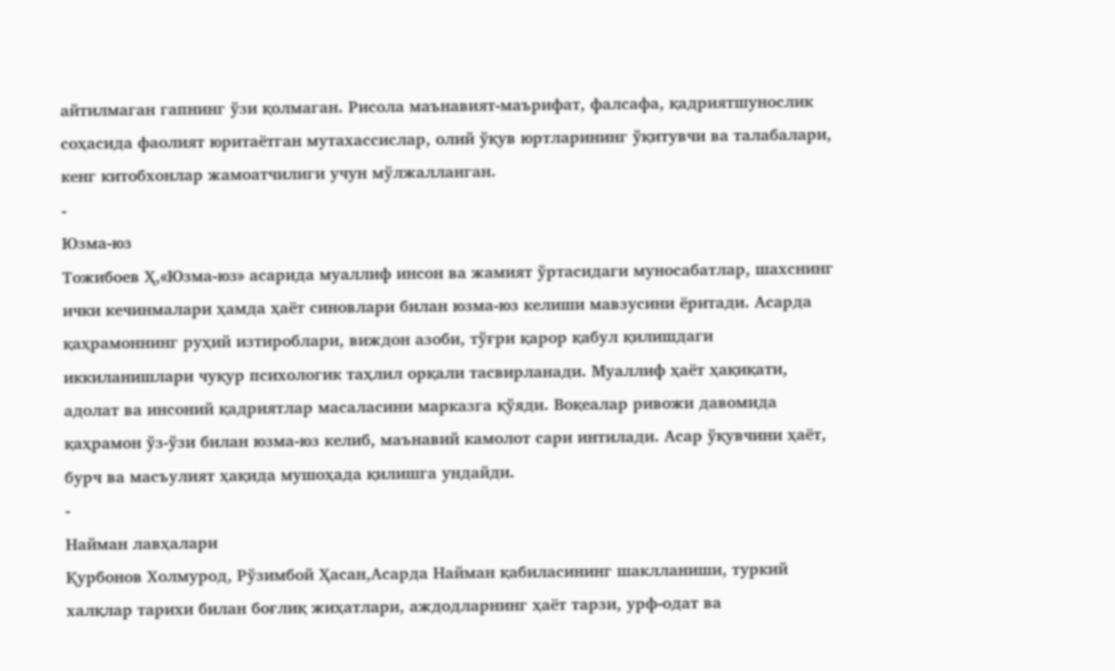айтилмаган гапнинг ўзи қолмаган. Рисола маънавият-маърифат, фалсафа, қадриятшунослик соҳасида фаолият юритаётган мутахассислар, олий ўқув юртларининг ўқитувчи ва талабалари, кенг китобхонлар жамоатчилиги учун мўлжалланган.
-
Юзма-юз
Тожибоев Ҳ,«Юзма-юз» асарида муаллиф инсон ва жамият ўртасидаги муносабатлар, шахснинг ички кечинмалари ҳамда ҳаёт синовлари билан юзма-юз келиши мавзусини ёритади. Асарда қаҳрамоннинг руҳий изтироблари, виждон азоби, тўғри қарор қабул қилишдаги иккиланишлари чуқур психологик таҳлил орқали тасвирланади. Муаллиф ҳаёт ҳақиқати, адолат ва инсоний қадриятлар масаласини марказга қўяди. Воқеалар ривожи давомида қаҳрамон ўз-ўзи билан юзма-юз келиб, маънавий камолот сари интилади. Асар ўқувчини ҳаёт, бурч ва масъулият ҳақида мушоҳада қилишга ундайди.
-
Найман лавҳалари
Қурбонов Холмурод, Рўзимбой Ҳасан,Асарда Найман қабиласининг шаклланиши, туркий халқлар тарихи билан боғлиқ жиҳатлари, аждодларнинг ҳаёт тарзи, урф-одат ва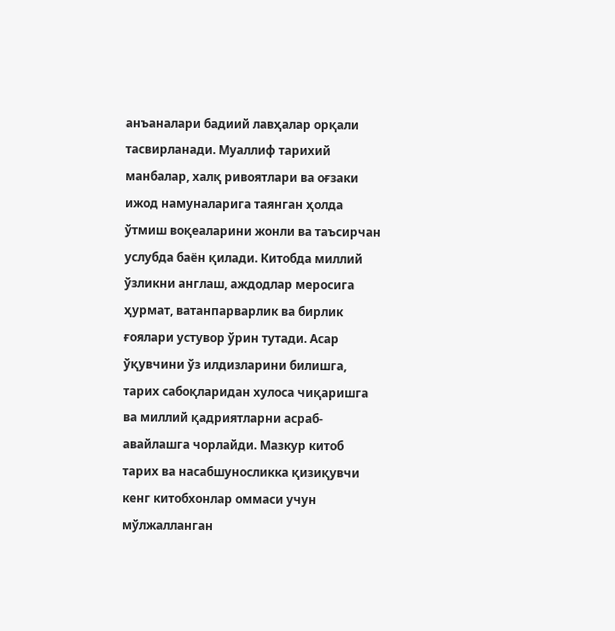анъаналари бадиий лавҳалар орқали тасвирланади. Муаллиф тарихий манбалар, халқ ривоятлари ва оғзаки ижод намуналарига таянган ҳолда ўтмиш воқеаларини жонли ва таъсирчан услубда баён қилади. Китобда миллий ўзликни англаш, аждодлар меросига ҳурмат, ватанпарварлик ва бирлик ғоялари устувор ўрин тутади. Асар ўқувчини ўз илдизларини билишга, тарих сабоқларидан хулоса чиқаришга ва миллий қадриятларни асраб-авайлашга чорлайди. Мазкур китоб тарих ва насабшуносликка қизиқувчи кенг китобхонлар оммаси учун мўлжалланган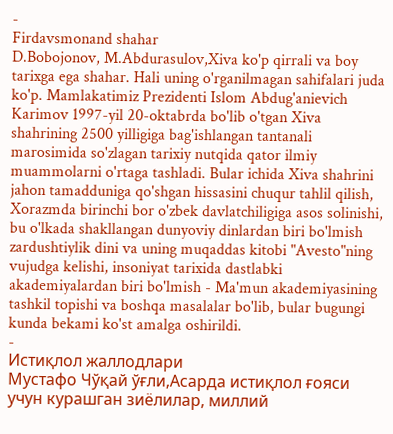-
Firdavsmonand shahar
D.Bobojonov, M.Abdurasulov,Xiva ko'p qirrali va boy tarixga ega shahar. Hali uning o'rganilmagan sahifalari juda ko'p. Mamlakatimiz Prezidenti Islom Abdug'anievich Karimov 1997-yil 20-oktabrda bo'lib o'tgan Xiva shahrining 2500 yilligiga bag'ishlangan tantanali marosimida so'zlagan tarixiy nutqida qator ilmiy muammolarni o'rtaga tashladi. Bular ichida Xiva shahrini jahon tamadduniga qo'shgan hissasini chuqur tahlil qilish, Xorazmda birinchi bor o'zbek davlatchiligiga asos solinishi, bu o'lkada shakllangan dunyoviy dinlardan biri bo'lmish zardushtiylik dini va uning muqaddas kitobi "Avesto"ning vujudga kelishi, insoniyat tarixida dastlabki akademiyalardan biri bo'lmish - Ma'mun akademiyasining tashkil topishi va boshqa masalalar bo'lib, bular bugungi kunda bekami ko'st amalga oshirildi.
-
Истиқлол жаллодлари
Мустафо Чўқай ўғли,Асарда истиқлол ғояси учун курашган зиёлилар, миллий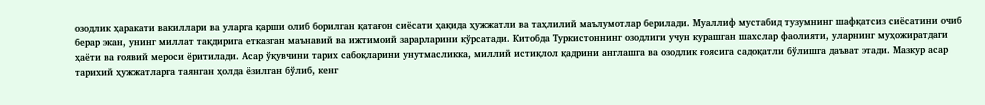озодлик ҳаракати вакиллари ва уларга қарши олиб борилган қатағон сиёсати ҳақида ҳужжатли ва таҳлилий маълумотлар берилади. Муаллиф мустабид тузумнинг шафқатсиз сиёсатини очиб берар экан, унинг миллат тақдирига етказган маънавий ва ижтимоий зарарларини кўрсатади. Китобда Туркистоннинг озодлиги учун курашган шахслар фаолияти, уларнинг муҳожиратдаги ҳаёти ва ғоявий мероси ёритилади. Асар ўқувчини тарих сабоқларини унутмасликка, миллий истиқлол қадрини англашга ва озодлик ғоясига садоқатли бўлишга даъват этади. Мазкур асар тарихий ҳужжатларга таянган ҳолда ёзилган бўлиб, кенг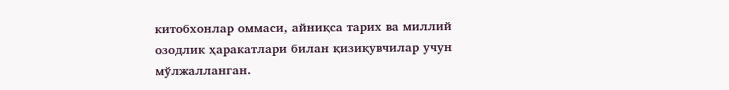китобхонлар оммаси, айниқса тарих ва миллий озодлик ҳаракатлари билан қизиқувчилар учун мўлжалланган.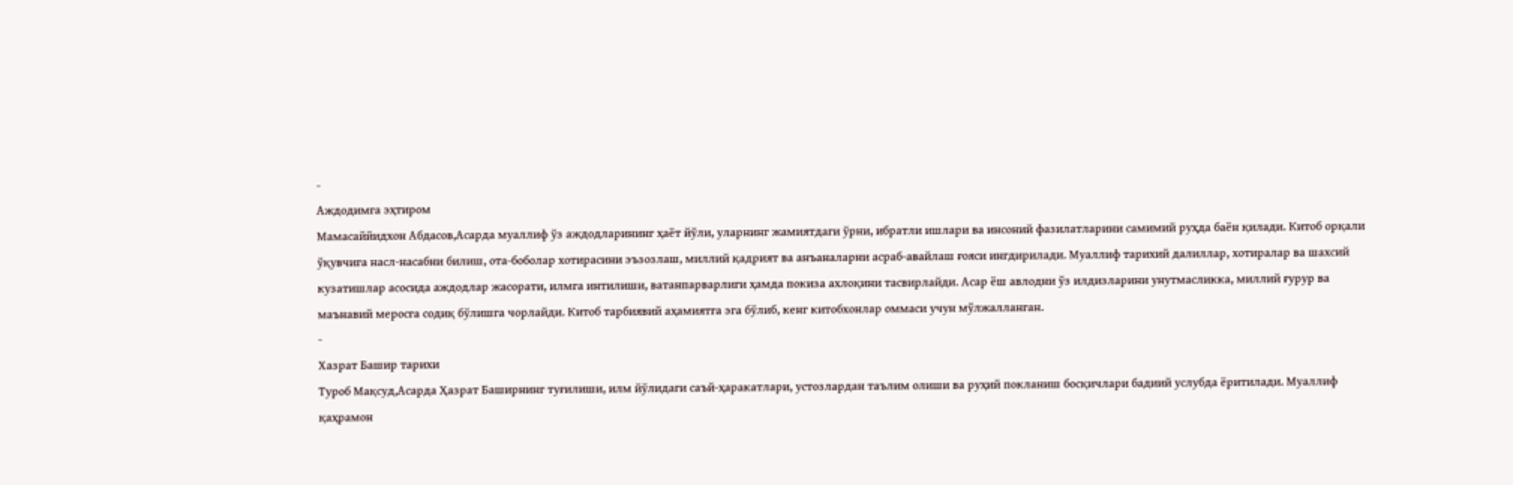-
Аждодимга эҳтиром
Мамасаййидхон Абдасов,Асарда муаллиф ўз аждодларининг ҳаёт йўли, уларнинг жамиятдаги ўрни, ибратли ишлари ва инсоний фазилатларини самимий руҳда баён қилади. Китоб орқали ўқувчига насл-насабни билиш, ота-боболар хотирасини эъзозлаш, миллий қадрият ва анъаналарни асраб-авайлаш ғояси ингдирилади. Муаллиф тарихий далиллар, хотиралар ва шахсий кузатишлар асосида аждодлар жасорати, илмга интилиши, ватанпарварлиги ҳамда покиза ахлоқини тасвирлайди. Асар ёш авлодни ўз илдизларини унутмасликка, миллий ғурур ва маънавий меросга содиқ бўлишга чорлайди. Китоб тарбиявий аҳамиятга эга бўлиб, кенг китобхонлар оммаси учун мўлжалланган.
-
Хазрат Башир тарихи
Туроб Мақсуд,Асарда Ҳазрат Баширнинг туғилиши, илм йўлидаги саъй-ҳаракатлари, устозлардан таълим олиши ва руҳий покланиш босқичлари бадиий услубда ёритилади. Муаллиф қаҳрамон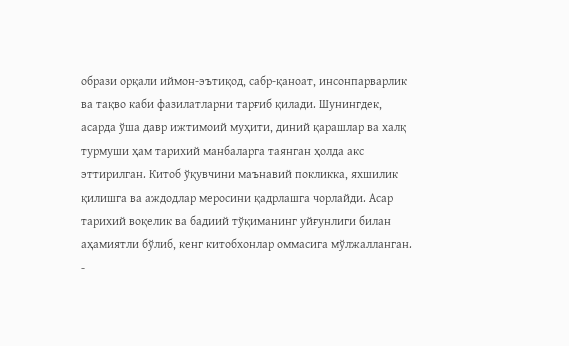образи орқали иймон-эътиқод, сабр-қаноат, инсонпарварлик ва тақво каби фазилатларни тарғиб қилади. Шунингдек, асарда ўша давр ижтимоий муҳити, диний қарашлар ва халқ турмуши ҳам тарихий манбаларга таянган ҳолда акс эттирилган. Китоб ўқувчини маънавий покликка, яхшилик қилишга ва аждодлар меросини қадрлашга чорлайди. Асар тарихий воқелик ва бадиий тўқиманинг уйғунлиги билан аҳамиятли бўлиб, кенг китобхонлар оммасига мўлжалланган.
-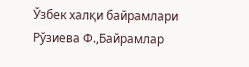Ўзбек халқи байрамлари
Рўзиева Ф.,Байрамлар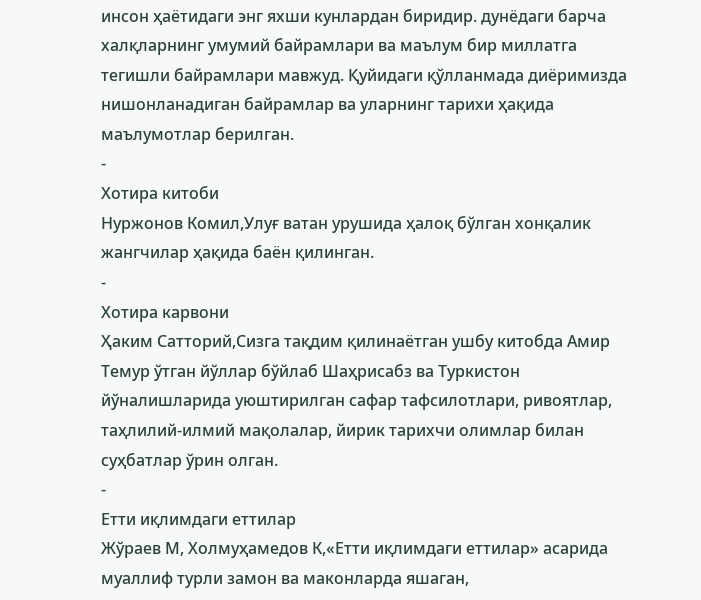инсон ҳаётидаги энг яхши кунлардан биридир. дунёдаги барча халқларнинг умумий байрамлари ва маълум бир миллатга тегишли байрамлари мавжуд. Қуйидаги қўлланмада диёримизда нишонланадиган байрамлар ва уларнинг тарихи ҳақида маълумотлар берилган.
-
Хотира китоби
Нуржонов Комил,Улуғ ватан урушида ҳалоқ бўлган хонқалик жангчилар ҳақида баён қилинган.
-
Хотира карвони
Ҳаким Сатторий,Сизга тақдим қилинаётган ушбу китобда Амир Темур ўтган йўллар бўйлаб Шаҳрисабз ва Туркистон йўналишларида уюштирилган сафар тафсилотлари, ривоятлар, таҳлилий-илмий мақолалар, йирик тарихчи олимлар билан суҳбатлар ўрин олган.
-
Етти иқлимдаги еттилар
Жўраев М, Холмуҳамедов К,«Етти иқлимдаги еттилар» асарида муаллиф турли замон ва маконларда яшаган,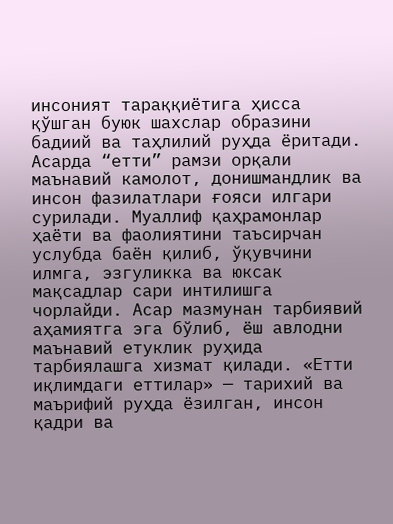инсоният тараққиётига ҳисса қўшган буюк шахслар образини бадиий ва таҳлилий руҳда ёритади. Асарда “етти” рамзи орқали маънавий камолот, донишмандлик ва инсон фазилатлари ғояси илгари сурилади. Муаллиф қаҳрамонлар ҳаёти ва фаолиятини таъсирчан услубда баён қилиб, ўқувчини илмга, эзгуликка ва юксак мақсадлар сари интилишга чорлайди. Асар мазмунан тарбиявий аҳамиятга эга бўлиб, ёш авлодни маънавий етуклик руҳида тарбиялашга хизмат қилади. «Етти иқлимдаги еттилар» — тарихий ва маърифий руҳда ёзилган, инсон қадри ва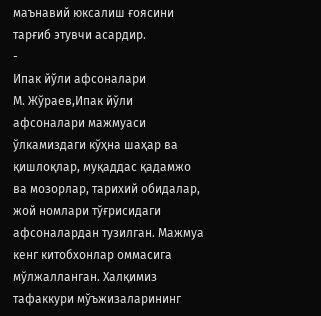маънавий юксалиш ғоясини тарғиб этувчи асардир.
-
Ипак йўли афсоналари
М. Жўраев,Ипак йўли афсоналари мажмуаси ўлкамиздаги кўҳна шаҳар ва қишлоқлар, муқаддас қадамжо ва мозорлар, тарихий обидалар, жой номлари тўғрисидаги афсоналардан тузилган. Мажмуа кенг китобхонлар оммасига мўлжалланган. Халқимиз тафаккури мўъжизаларининг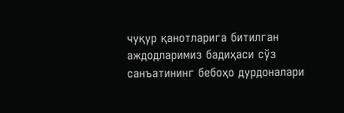чуқур қанотларига битилган аждодларимиз бадиҳаси сўз санъатининг бебоҳо дурдоналари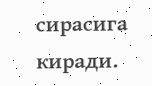сирасига киради.